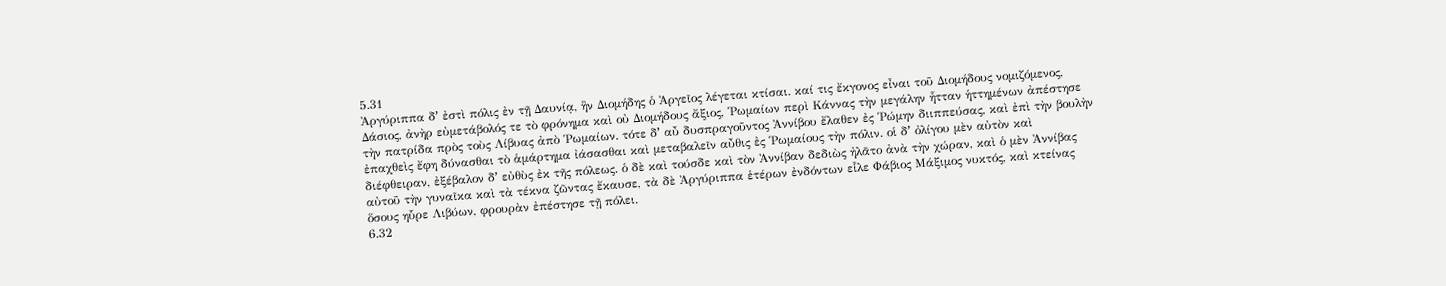5.31
Ἀργύριππα δʼ ἐστὶ πόλις ἐν τῇ Δαυνίᾳ, ἣν Διομήδης ὁ Ἀργεῖος λέγεται κτίσαι. καί τις ἔκγονος εἶναι τοῦ Διομήδους νομιζόμενος, Δάσιος, ἀνὴρ εὐμετάβολός τε τὸ φρόνημα καὶ οὐ Διομήδους ἄξιος, Ῥωμαίων περὶ Κάννας τὴν μεγάλην ἧτταν ἡττημένων ἀπέστησε τὴν πατρίδα πρὸς τοὺς Λίβυας ἀπὸ Ῥωμαίων. τότε δʼ αὖ δυσπραγοῦντος Ἀννίβου ἔλαθεν ἐς Ῥώμην διιππεύσας, καὶ ἐπὶ τὴν βουλὴν ἐπαχθεὶς ἔφη δύνασθαι τὸ ἁμάρτημα ἰάσασθαι καὶ μεταβαλεῖν αὖθις ἐς Ῥωμαίους τὴν πόλιν. οἱ δʼ ὀλίγου μὲν αὐτὸν καὶ διέφθειραν, ἐξέβαλον δʼ εὐθὺς ἐκ τῆς πόλεως. ὁ δὲ καὶ τούσδε καὶ τὸν Ἀννίβαν δεδιὼς ἠλᾶτο ἀνὰ τὴν χώραν, καὶ ὁ μὲν Ἀννίβας αὐτοῦ τὴν γυναῖκα καὶ τὰ τέκνα ζῶντας ἔκαυσε, τὰ δὲ Ἀργύριππα ἑτέρων ἐνδόντων εἷλε Φάβιος Μάξιμος νυκτός, καὶ κτείνας ὅσους ηὗρε Λιβύων, φρουρὰν ἐπέστησε τῇ πόλει.
6.32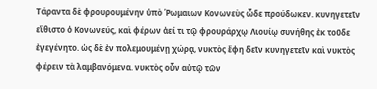Τάραντα δὲ φρουρουμένην ὑπὸ Ῥωμαιων Κονωνεὺς ὧδε προύδωκεν. κυνηγετεῖν εἴθιστο ὁ Κονωνεύς, καὶ φέρων ἀεί τι τῷ φρουράρχῳ Λιουίῳ συνήθης ἐκ τοῦδε ἐγεγένητο. ὡς δὲ ἐν πολεμουμένῃ χώρᾳ, νυκτὸς ἔφη δεῖν κυνηγετεῖν καὶ νυκτὸς φέρειν τὰ λαμβανόμενα. νυκτὸς οὖν αὐτῷ τῶν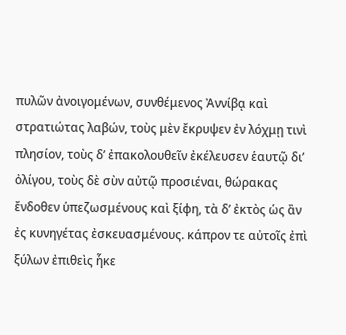πυλῶν ἀνοιγομένων, συνθέμενος Ἀννίβᾳ καὶ στρατιώτας λαβών, τοὺς μὲν ἔκρυψεν ἐν λόχμῃ τινὶ πλησίον, τοὺς δʼ ἐπακολουθεῖν ἐκέλευσεν ἑαυτῷ διʼ ὀλίγου, τοὺς δὲ σὺν αὐτῷ προσιέναι, θώρακας ἔνδοθεν ὑπεζωσμένους καὶ ξίφη, τὰ δʼ ἐκτὸς ὡς ἂν ἐς κυνηγέτας ἐσκευασμένους. κάπρον τε αὐτοῖς ἐπὶ ξύλων ἐπιθεὶς ἧκε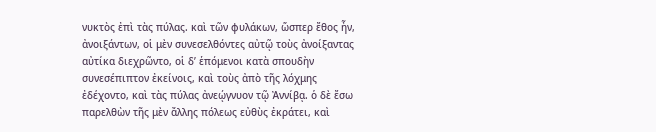νυκτὸς ἐπὶ τὰς πύλας. καὶ τῶν φυλάκων, ὥσπερ ἔθος ἦν, ἀνοιξάντων, οἱ μὲν συνεσελθόντες αὐτῷ τοὺς ἀνοίξαντας αὐτίκα διεχρῶντο, οἱ δʼ ἑπόμενοι κατὰ σπουδὴν συνεσέπιπτον ἐκείνοις, καὶ τοὺς ἀπὸ τῆς λόχμης ἐδέχοντο, καὶ τὰς πύλας ἀνεῴγνυον τῷ Ἀννίβᾳ. ὁ δὲ ἔσω παρελθὼν τῆς μὲν ἄλλης πόλεως εὐθὺς ἐκράτει, καὶ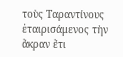τοὺς Ταραντίνους ἑταιρισάμενος τὴν ἄκραν ἔτι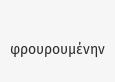φρουρουμένην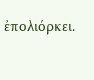ἐπολιόρκει.